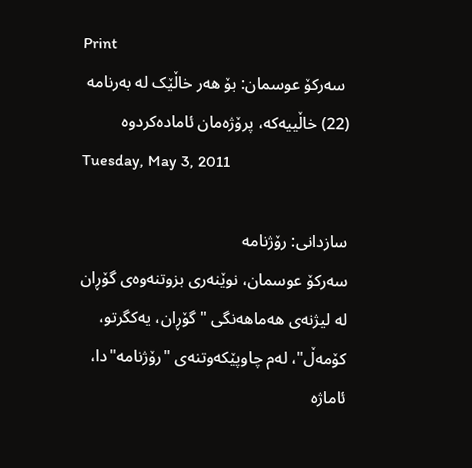Print
 سه‌ركۆ عوسمان: بۆ هه‌ر خاڵێک له‌ به‌رنامه‌ (22) خاڵییه‌كه‌، پرۆژه‌مان ئاماده‌كردوه‌
Tuesday, May 3, 2011

سازدانی‌: رۆژنامه‌
سه‌ركۆ عوسمان، نوێنه‌ری‌ بزوتنه‌وه‌ی‌ گۆڕان له‌ لیژنه‌ی‌ هه‌ماهه‌نگی‌ "گۆڕان، یه‌كگرتو، كۆمه‌ڵ"، له‌م چاوپێكه‌وتنه‌ی‌ "رۆژنامه‌"دا، ئاماژه‌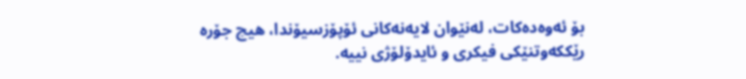بۆ ئه‌وه‌ده‌كات، له‌نێوان لایه‌نه‌كانی‌ ئۆپۆزسیۆندا، هیچ جۆره‌ رێككه‌وتنێكی‌ فیكری ‌‌و ئایدۆلۆژی‌ نییه‌.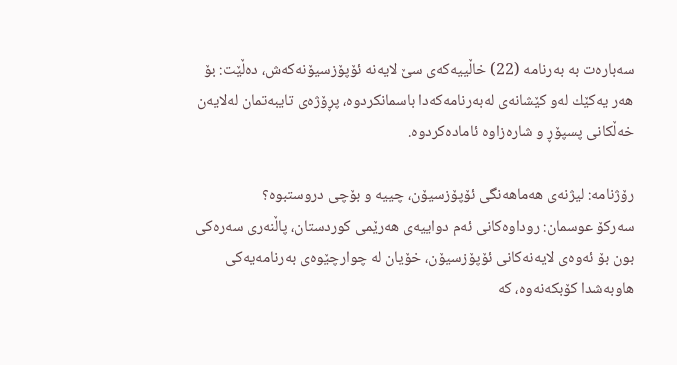سه‌باره‌ت به‌ به‌رنامه‌ (22) خاڵییه‌كه‌ی‌ سێ‌ لایه‌نه‌ ئۆپۆزسیۆنه‌كه‌ش، ده‌ڵێت: بۆ هه‌ر یه‌كێك له‌و كێشانه‌ی‌ له‌به‌رنامه‌كه‌دا باسمانكردوه‌، پڕۆژه‌ی‌ تایبه‌تمان له‌لایه‌ن خه‌ڵكانی‌ پسپۆڕ و شاره‌زاوه‌ ئاماده‌كردوه‌.

رۆژنامه‌: لیژنه‌ی‌ هه‌ماهه‌نگی‌ ئۆپۆزسیۆن، چییه ‌و بۆچی‌ دروستبوه‌؟
سه‌ركۆ عوسمان: روداوه‌كانی‌ ئه‌م دواییه‌ی‌ هه‌رێمی‌ كوردستان، پاڵنه‌ری‌ سه‌ره‌كی‌ بون بۆ ئه‌وه‌ی‌ لایه‌نه‌كانی ئۆپۆزسیۆن، خۆیان له‌ چوارچێوه‌ی‌ به‌رنامه‌یه‌كی‌ هاوبه‌شدا كۆبكه‌نه‌وه‌، كه‌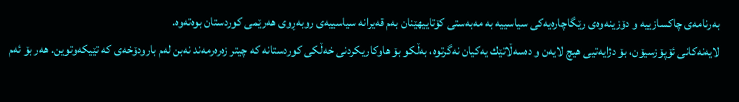به‌رنامه‌ی‌ چاكسازییه‌‌ و دۆزینه‌وه‌ی‌ رێگاچاره‌یه‌كی‌ سیاسییه‌ به‌ مه‌به‌ستی كۆتاییهێنان به‌م قه‌یرانه‌ سیاسییه‌ی‌ روبه‌ڕوی‌ هه‌رێمی‌ كوردستان بوه‌ته‌وه‌.
لایه‌نه‌كانی‌ ئۆپۆزسیۆن، بۆ دژایه‌تیی‌ هیچ لایه‌ن ‌و ده‌سه‌ڵاتێك یه‌كیان نه‌گرتوه‌، به‌ڵكو بۆ هاوكاریكردنی خه‌ڵكی‌ كوردستانه‌ كه‌ چیتر زه‌ره‌رمه‌ند نه‌بن له‌م بارودۆخه‌ی‌ كه‌ تێیكه‌وتوین. هه‌ر بۆ ئه‌م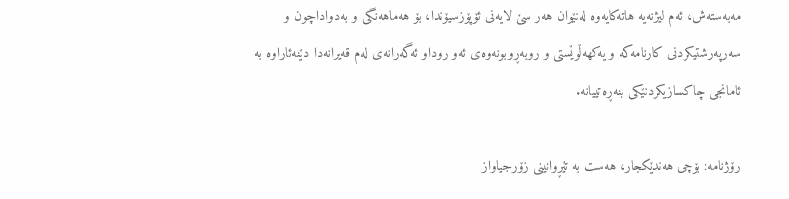مه‌به‌سته‌ش، ئه‌م لیژنه‌یه‌ هاته‌كایه‌وه‌ له‌نێوان هه‌ر سێ‌ لایه‌نی‌ ئۆپۆزسیۆندا، بۆ هه‌ماهه‌نگی ‌‌و به‌دواداچون ‌و سه‌رپه‌رشتیكردنی‌ كارنامه‌كه‌‌ و یه‌كهه‌ڵوێستی ‌و روبه‌ڕوبونه‌وه‌ی‌ ئه‌و روداو ئه‌گه‌رانه‌ی‌ له‌م قه‌یرانه‌دا دێنه‌ئاراوه‌ به‌ ئامانجی چاكسازیكردنێكی بنه‌ڕه‌تییانه.

رۆژنامه‌: بۆچی‌ هه‌ندێكجار، هه‌ست به‌ تێڕوانینی‌ زۆرجیاواز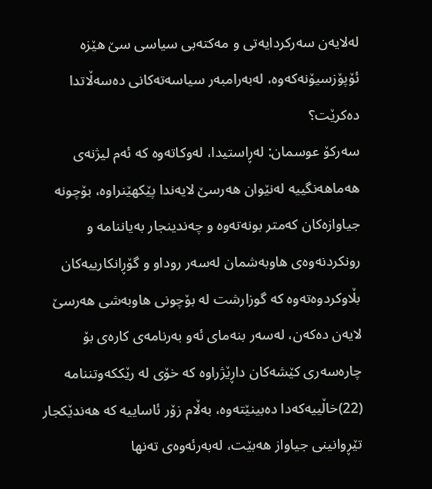له‌لایه‌ن سه‌ركردایه‌تی ‌‌و مه‌كته‌بی‌ سیاسی‌ سێ‌ هێزه‌ ئۆپۆزسیۆنه‌كه‌وه‌، له‌به‌رامبه‌ر سیاسه‌ته‌كانی‌ ده‌سه‌ڵاتدا ده‌كرێت؟
سه‌ركۆ عوسمان: له‌ڕاستیدا، له‌وكاته‌وه‌ كه‌ ئه‌م لیژنه‌ی‌ هه‌ماهه‌نگییه‌ له‌نێوان هه‌رسێ‌ لایه‌ندا پێكهێنراوه‌، بۆچونه‌ جیاوازه‌كان كه‌متر بونه‌ته‌وه ‌‌و چه‌ندینجار به‌یاننامه‌‌ و رونكردنه‌وه‌ی‌ هاوبه‌شمان له‌سه‌ر روداو و گۆڕانكارییه‌كان بڵاوكردوه‌ته‌وه‌ كه‌ گوزارشت له‌ بۆچونی‌ هاوبه‌شی‌ هه‌رسێ‌ لایه‌ن ده‌كه‌ن، له‌سه‌ر بنه‌مای‌ ئه‌و به‌رنامه‌ی‌ كاره‌ی‌ بۆ چاره‌سه‌ری‌ كێشه‌كان داڕێژراوه‌ كه‌ خۆی‌ له‌ رێككه‌وتننامه‌ (22)خاڵییه‌كه‌دا ده‌بینێته‌وه‌، به‌ڵام زۆر ئاساییه‌ كه‌ هه‌ندێكجار تێڕوانینی‌ جیاواز هه‌بێت، له‌به‌رئه‌وه‌ی‌ ته‌نها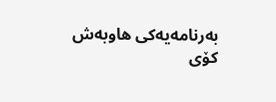به‌رنامه‌یه‌كی‌ هاوبه‌ش كۆی‌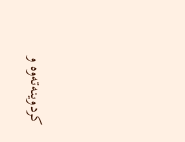كردوینه‌ته‌وه ‌‌و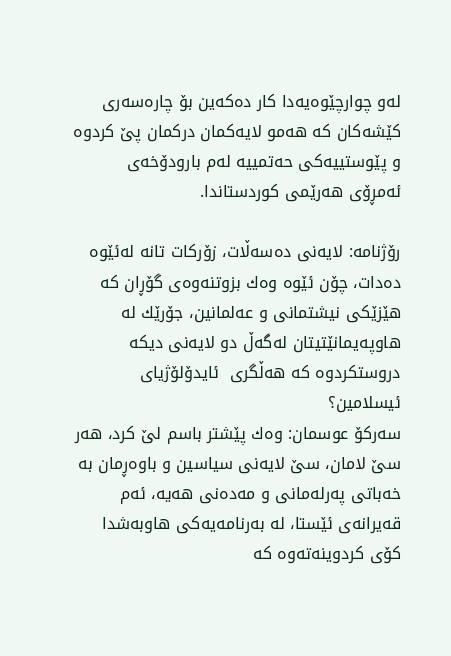له‌و چوارچێوه‌یه‌دا كار ده‌كه‌ین بۆ چاره‌سه‌ری‌ كێشه‌كان كه‌ هه‌مو لایه‌كمان دركمان پێ‌ كردوه‌‌ و پێوستییه‌كی‌ حه‌تمییه‌ له‌م بارودۆخه‌ی‌ ئه‌مڕۆی هه‌رێمی‌ كوردستاندا.

رۆژنامه‌: لایه‌نی‌ ده‌سه‌ڵات، زۆركات تانه‌ له‌ئێوه‌ ده‌دات، چۆن ئێوه‌ وه‌ك بزوتنه‌وه‌ی‌ گۆڕان كه‌ هێزێكی‌ نیشتمانی ‌و عه‌لمانین، جۆرێك له‌ هاوپه‌یمانێتیتان له‌گه‌ڵ دو لایه‌نی‌ دیكه‌ دروستكردوه‌ كه‌ هه‌ڵگری‌  ئایدۆلۆژیای‌ ئیسلامین؟
سه‌ركۆ عوسمان: وه‌ك پێشتر باسم لێ‌ كرد، هه‌ر سێ‌ لامان، سێ‌ لایه‌نی‌ سیاسین‌ و باوه‌ڕمان به‌ خه‌باتی‌ په‌رله‌مانی و مه‌ده‌نی‌ هه‌یه‌، ئه‌م قه‌یرانه‌ی‌ ئێستا، له‌ به‌رنامه‌یه‌كی‌ هاوبه‌شدا كۆی‌ كردوینه‌ته‌وه‌ كه‌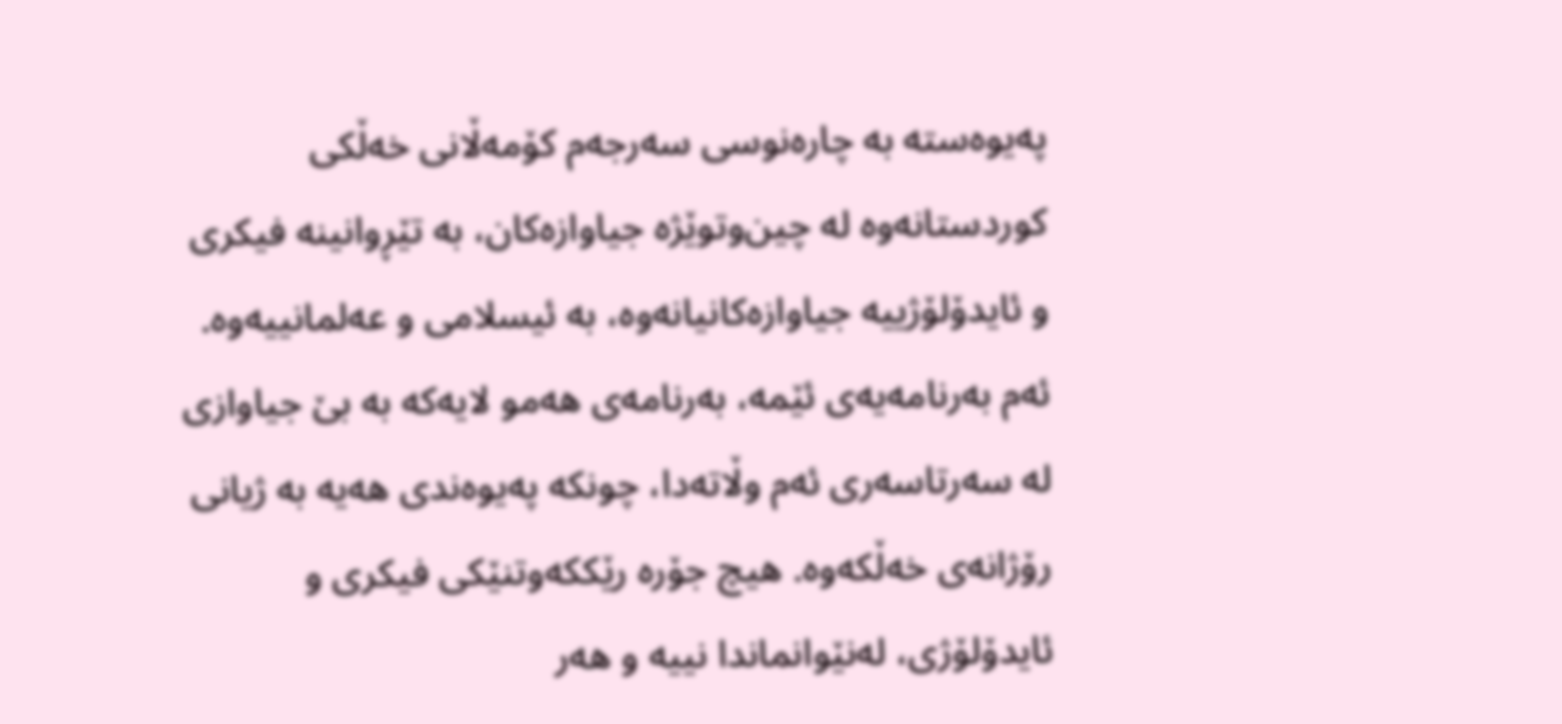په‌یوه‌سته‌ به‌ چاره‌نوسی‌ سه‌رجه‌م كۆمه‌ڵانی‌ خه‌ڵكی‌ كوردستانه‌وه‌ له‌ چین‌وتوێژه‌ جیاوازه‌كان، به‌ تێڕوانینه‌ فیكری‌‌ و ئایدۆلۆژییه‌ جیاوازه‌كانیانه‌وه‌، به‌ ئیسلامی ‌‌و عه‌لمانییه‌وه‌. ئه‌م به‌رنامه‌یه‌ی‌ ئێمه‌، به‌رنامه‌ی‌ هه‌مو لایه‌كه‌ به‌ بێ‌ جیاوازی‌ له‌ سه‌رتاسه‌ری‌ ئه‌م وڵاته‌دا، چونكه‌ په‌یوه‌ندی‌ هه‌یه‌ به‌ ژیانی‌ رۆژانه‌ی‌ خه‌ڵكه‌وه‌. هیچ جۆره‌ رێككه‌وتنێكی‌ فیكری ‌‌و ئایدۆلۆژی‌، له‌نێوانماندا نییه ‌‌و هه‌ر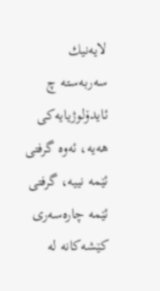لایه‌نیك سه‌ربه‌سته‌ چ ئایدۆلوژیایه‌كی‌ هه‌یه‌، ئه‌وه‌ گرفتی‌ ئێمه‌ نییه‌، گرفتی‌ ئێمه‌ چاره‌سه‌ری‌ كێشه‌كانه‌ له‌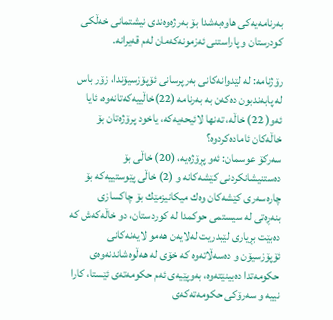به‌رنامه‌یه‌كی‌ هاوه‌به‌شدا بۆ به‌رژه‌وه‌ندی‌ نیشتمانی‌ خه‌ڵكی‌ كودرستان‌ و پاراستنی‌ ئه‌زمونه‌كه‌مان له‌م قه‌یرانه‌.

رۆژنامه‌: له‌ لێدوانه‌كانی‌ به‌رپرسانی‌ ئۆپۆزسیۆندا، زۆر باس له‌ پابه‌ندبون ده‌كه‌ن به‌ به‌رنامه‌ (22)خاڵییه‌كه‌تانه‌وه‌، ئایا ئه‌و( 22) خاڵه‌، ته‌نها لائیحه‌یه‌كه‌، یاخود پرۆژه‌تان بۆ خاڵه‌كان ئاماده‌كردوه‌؟
سه‌ركۆ عوسمان: ئه‌و پڕۆژه‌یه‌، (20) خاڵی‌ بۆ ده‌ستنیشانكردنی‌ كێشه‌كانه ‌‌و (2) خاڵی‌ پێوستییه‌كه‌ بۆ چاره‌سه‌ری‌ كێشه‌كان وه‌ك میكانیزمێك بۆ چاكسازی‌ بنه‌ڕه‌تی‌ له‌ سیستمی‌ حوكمدا له‌ كوردستان، دو خاڵه‌كه‌ش كه‌ ده‌بێت بڕیاری‌ لێبدریت له‌لایه‌ن هه‌مو لایه‌نه‌كانی ئۆپۆزسیۆن ‌و ده‌سه‌ڵاته‌وه‌ كه‌ خۆی‌ له‌ هه‌ڵوه‌شاندنه‌وه‌ی‌ حكومه‌تدا ده‌بینێته‌وه‌، به‌وپێیه‌ی‌ ئه‌م حكومه‌ته‌ی‌ ئێستا، كارا نییه‌ و سه‌رۆكی‌ حكومه‌ته‌كه‌ی‌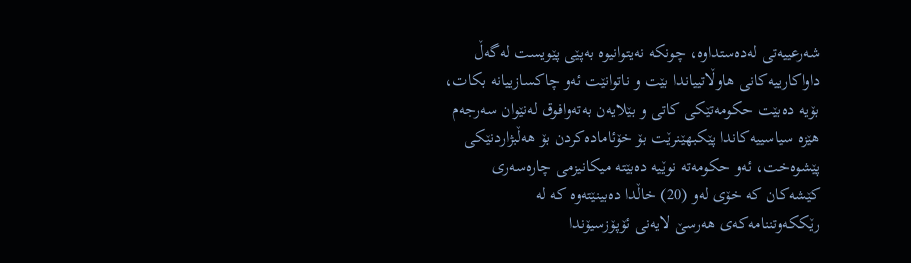شه‌رعییه‌تی‌ له‌ده‌ستداوه‌، چونكه‌ نه‌یتوانیوه‌ به‌پێی‌ پێویست له‌گه‌ڵ داواكارییه‌كانی‌ هاوڵاتییاندا بێت‌ و ناتوانێت ئه‌و چاكسازییانه‌ بكات، بۆیه‌ ده‌بێت حكومه‌تێكی‌ كاتی ‌‌و بێلایه‌ن به‌ته‌وافوق له‌نێوان سه‌رجه‌م هێزه‌ سیاسییه‌كاندا پێكبهێنرێت بۆ خۆئاماده‌كردن بۆ هه‌ڵبژاردنێكی‌ پێشوه‌خت، ئه‌و حكومه‌ته‌ نوێیه‌ ده‌بێته‌ میكانیزمی‌ چاره‌سه‌ری‌ كێشه‌كان كه‌ خۆی له‌و (20) خاڵدا ده‌بینێته‌وه‌ كه‌ له‌ رێككه‌وتننامه‌كه‌ی‌ هه‌رسێ‌ لایه‌نی‌ ئۆپۆزسیۆندا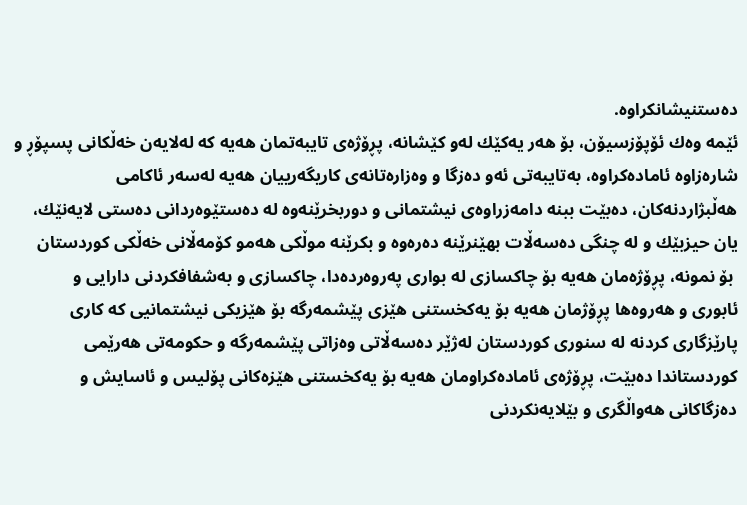ده‌ستنیشانكراوه.
ئێمه‌ وه‌ك ئۆپۆزسیۆن، بۆ هه‌ر یه‌كێك له‌و كێشانه‌، پڕۆژه‌ی‌ تایبه‌تمان هه‌یه‌ كه‌ له‌لایه‌ن خه‌ڵكانی‌ پسپۆڕ و شاره‌زاوه‌ ئاماده‌كراوه‌، به‌تایبه‌تی‌ ئه‌و ده‌زگا و وه‌زاره‌تانه‌ی‌ كاریگه‌رییان هه‌یه‌ له‌سه‌ر ئاكامی‌ هه‌ڵبژاردنه‌كان، ده‌بێت ببنه‌ دامه‌زراوه‌ی‌ نیشتمانی ‌‌و دوربخرێنه‌وه‌ له‌ ده‌ستێوه‌ردانی ده‌ستی‌ لایه‌نێك، یان حیزبێك ‌و له‌ چنگی ده‌سه‌ڵات بهێنرێنه‌ ده‌ره‌وه ‌‌و بكرێنه‌ موڵكی‌ هه‌مو كۆمه‌ڵانی‌ خه‌ڵكی‌ كوردستان
 بۆ نمونه‌، پڕۆژه‌مان هه‌یه‌ بۆ چاكسازی‌ له‌ بواری‌ په‌روه‌رده‌دا، چاكسازی ‌‌و به‌شفافكردنی‌ دارایی ‌و ئابوری ‌‌و هه‌روه‌ها پڕۆژمان هه‌یه‌ بۆ یه‌كخستنی‌ هێزی‌ پێشمه‌رگه‌ بۆ هێزیكی‌ نیشتمانیی‌ كه‌ كاری‌ پارێزگاری‌ كردنه‌ له‌ سنوری‌ كوردستان له‌ژێر ده‌سه‌ڵاتی‌ وه‌زاتی‌ پێشمه‌رگه ‌‌و حكومه‌تی‌ هه‌رێمی‌ كوردستاندا ده‌بێت، پڕۆژه‌ی‌ ئاماده‌كراومان هه‌یه‌ بۆ یه‌كخستنی‌ هێزه‌كانی پۆلیس‌ و ئاسایش ‌و ده‌زگاكانی‌ هه‌واڵگری ‌‌و بێلایه‌نكردنی‌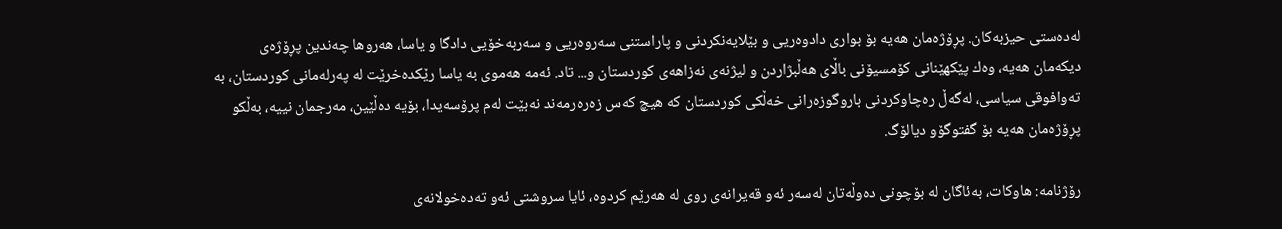له‌ده‌ستی‌ حیزبه‌كان. پڕۆژه‌مان هه‌یه‌ بۆ بواری‌ دادوه‌ریی ‌‌و بێلایه‌نكردنی ‌‌و پاراستنی سه‌روه‌ریی ‌‌و سه‌ربه‌خۆیی دادگا و یاسا، هه‌روها چه‌ندین پڕۆژه‌ی‌ دیكه‌مان هه‌یه‌، وه‌ك پێكهێنانی‌ كۆمسیۆنی‌ باڵای‌ هه‌ڵبژاردن ‌و لیژنه‌ی‌ نه‌زاهه‌ی‌ كوردستان ‌و... تاد. ئه‌مه‌ هه‌موی‌ به‌ یاسا رێكده‌خرێت له‌ په‌رله‌مانی‌ كوردستان، به‌ ته‌وافوقی‌ سیاسی‌، له‌گه‌ڵ ره‌چاوكردنی‌ باروگوزه‌رانی خه‌ڵكی‌ كوردستان كه‌ هیچ كه‌س زه‌ره‌رمه‌ند نه‌بێت له‌م پرۆسه‌یدا، بۆیه‌ ده‌ڵێین، مه‌رجمان نییه‌، به‌ڵكو پڕۆژه‌مان هه‌یه‌ بۆ گفتوگۆ‌و دیالۆگ.

رۆژنامه‌: هاوكات، به‌ئاگان له‌ بۆچونی‌ ده‌وڵه‌تان له‌سه‌ر ئه‌و قه‌یرانه‌ی‌ روی‌ له‌ هه‌رێم كردوه‌، ئایا سروشتی‌ ئه‌و ته‌ده‌خولانه‌ی‌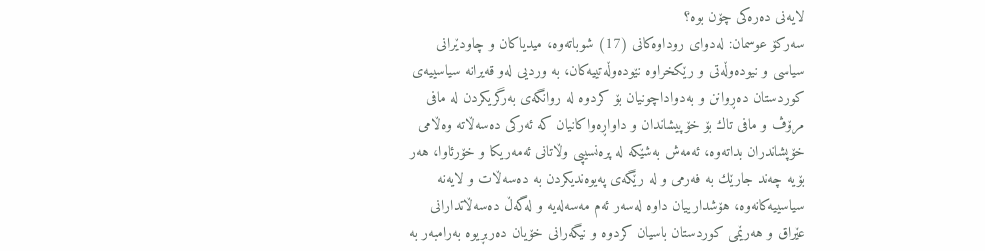لایه‌نی‌ ده‌ره‌كی‌ چۆن بوه‌؟
سه‌ركۆ عوسمان: له‌دوای‌ روداوه‌كانی‌ (17) شوباته‌وه‌، میدیاكان ‌و چاودێرانی‌ سیاسی و نیوده‌وڵه‌تی ‌و رێكخراوه‌ نێوده‌وڵه‌تییه‌كان، به‌ وردیی‌ له‌و قه‌یرانه‌ سیاسییه‌ی‌ كوردستان ده‌ڕوانن‌ و به‌دواداچونیان بۆ كردوه‌ له‌ روانگه‌ی‌ به‌رگریكردن له‌ مافی‌ مرۆڤ ‌و مافی‌ تاك بۆ خۆپیشاندان‌ و داواڕه‌واكانیان كه‌ ئه‌ركی ده‌سه‌ڵاته‌ وه‌ڵامی خۆپشاندران بداته‌وه‌، ئه‌مه‌ش به‌شێكه‌ له‌ پره‌نسیپی‌ وڵاتانی‌ ئه‌مه‌ریكا‌ و خۆرئاوا، هه‌ر بۆیه‌ چه‌ند جارێك به‌ فه‌رمی ‌‌و له‌ رێگه‌ی‌ په‌یوه‌ندیكردن به‌ ده‌سه‌ڵات ‌و لایه‌نه‌ سیاسییه‌كانه‌وه‌، هۆشدارییان داوه‌ له‌سه‌ر ئه‌م مه‌سه‌له‌یه‌‌ و له‌گه‌ڵ ده‌سه‌ڵاتدارانی‌ عێراق ‌و هه‌رێمی‌ كوردستان باسیان كردوه ‌‌و نیگه‌رانی‌ خۆیان ده‌ربڕیوه‌ به‌رامبه‌ر به‌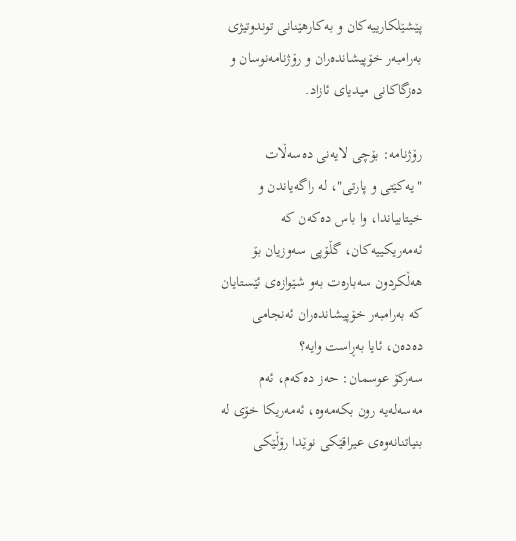پێشێلكارییه‌كان ‌و به‌كارهێنانی‌ توندوتیژی‌ به‌رامبه‌ر خۆپیشانده‌ران‌ و رۆژنامه‌نوسان ‌و ده‌زگاكانی‌ میدیای‌ ئازاد.

رۆژنامه‌: بۆچی‌ لایه‌نی‌ ده‌سه‌ڵات "یه‌كێتی ‌‌و پارتی‌"، له‌ راگه‌یاندن‌ و خیتابیاندا، وا باس ده‌كه‌ن كه‌ ئه‌مه‌ریكییه‌كان، گڵۆپی‌ سه‌وزیان بۆ هه‌ڵكردون سه‌باره‌ت به‌و شێوازه‌ی‌ ئێستایان كه‌ به‌رامبه‌ر خۆپیشانده‌ران ئه‌نجامی ده‌ده‌ن، ئایا به‌ڕاست وایه‌؟
سه‌ركۆ عوسمان: حه‌ز ده‌كه‌م، ئه‌م مه‌سه‌له‌یه‌ رون بكه‌مه‌وه‌، ئه‌مه‌ریكا خۆی‌ له‌ بنیاتنانه‌وه‌ی‌ عیراقێكی‌ نوێدا رۆڵێكی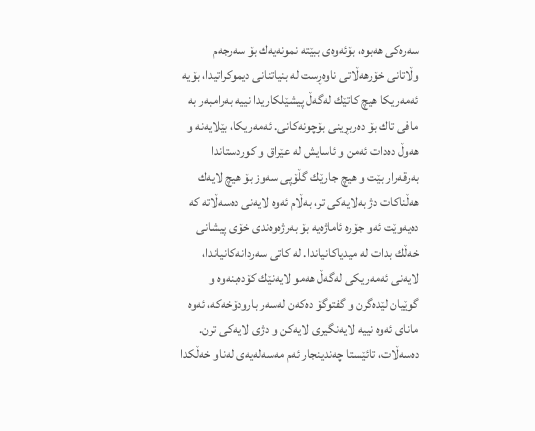سه‌ره‌كی‌ هه‌بوه‌، بۆئه‌وه‌ی‌ ببێته‌ نمونه‌یه‌ك بۆ سه‌رجه‌م وڵاتانی‌ خۆرهه‌ڵاتی‌ ناوه‌ڕست له‌ بنیاتنانی‌ دیموكراتیدا، بۆیه‌ ئه‌مه‌ریكا هیچ كاتێك له‌گه‌ڵ پیشێلكاریدا نییه‌ به‌رامبه‌ر به‌ مافی‌ تاك بۆ ده‌ربڕینی‌ بۆچونه‌كانی. ئه‌مه‌ریكا، بێلایه‌نه ‌‌و هه‌وڵ ده‌دات ئه‌من‌ و ئاسایش له‌ عێراق ‌و كوردستاندا به‌رقه‌رار بێت ‌و هیچ جارێك گڵۆپی‌ سه‌وز بۆ هیچ لایه‌ك هه‌ڵناكات دژ به‌لایه‌كی‌ تر، به‌ڵام ئه‌وه‌ لایه‌نی‌ ده‌سه‌ڵاته‌ كه‌ ده‌یه‌وێت ئه‌و جۆره‌ ئاماژه‌یه‌ بۆ به‌رژه‌وه‌ندی‌ خۆی‌ پیشانی‌ خه‌ڵك بدات له‌ میدیاكانیاندا. له‌ كاتی‌ سه‌ردانه‌كانیاندا، لایه‌نی‌ ئه‌مه‌ریكی‌ له‌گه‌ڵ‌ هه‌مو لایه‌نێك كۆده‌بنه‌وه‌‌ و گوێیان لێده‌گرن ‌و گفتوگۆ ده‌كه‌ن له‌سه‌ر بارودۆخه‌كه‌، ئه‌وه‌ مانای‌ ئه‌وه‌ نییه‌ لایه‌نگیری لایه‌كن ‌و دژی‌ لایه‌كی‌ ترن. ده‌سه‌ڵات، تائێستا چه‌ندینجار ئه‌م مه‌سه‌له‌یه‌ی‌ له‌ناو خه‌ڵكدا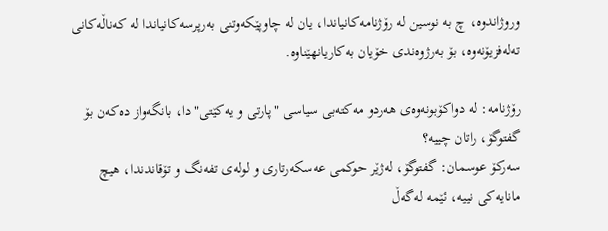وروژاندوه‌، چ به‌ نوسین له‌ رۆژنامه‌كانیاندا، یان له‌ چاوپێكه‌وتنی‌ به‌رپرسه‌كانیاندا له‌ كه‌ناڵه‌كانی ته‌له‌فزیۆنه‌وه‌، بۆ به‌رژوه‌ندی‌ خۆیان به‌كاریانهێناوه‌.

رۆژنامه‌: له‌ دواكۆبونه‌وه‌ی‌ هه‌ردو مه‌كته‌بی‌ سیاسی‌ "پارتی ‌‌و یه‌كێتی‌"دا، بانگه‌واز ده‌كه‌ن بۆ گفتوگۆ، راتان چییه‌؟
سه‌ركۆ عوسمان: گفتوگۆ، له‌ژێر حوكمی‌ عه‌سكه‌رتاری ‌‌و لوله‌ی‌ تفه‌نگ‌ و تۆقاندندا، هیچ مانایه‌كی‌ نییه‌، ئێمه‌ له‌گه‌ڵ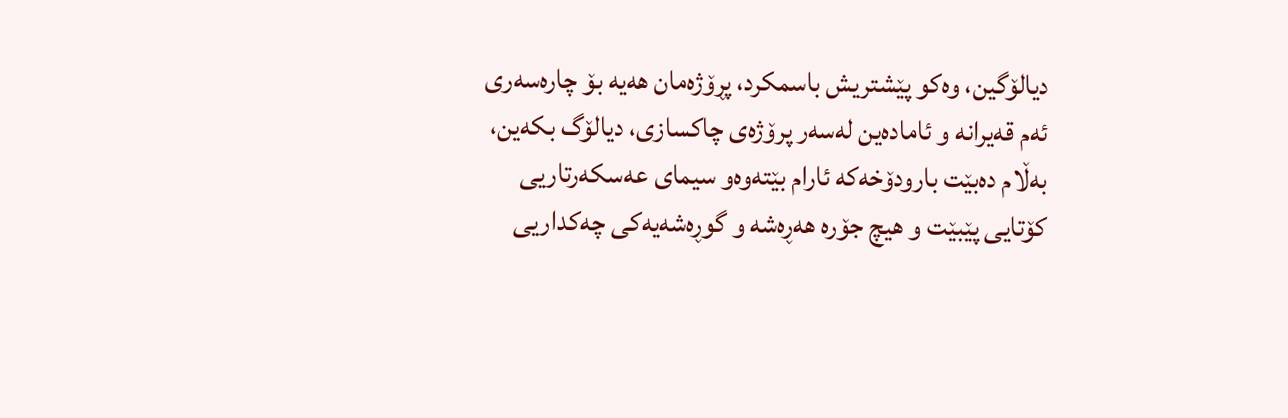دیالۆگین، وه‌كو پێشتریش باسمكرد، پڕۆژه‌مان هه‌یه‌ بۆ چاره‌سه‌ری‌ ئه‌م قه‌یرانه ‌‌و ئاماده‌ین له‌سه‌ر پرۆژه‌ی‌ چاكسازی‌، دیالۆگ بكه‌ین، به‌ڵام ده‌بێت بارودۆخه‌كه‌ ئارام بێته‌وه‌و سیمای‌ عه‌سكه‌رتاریی كۆتایی‌ پێبێت‌ و هیچ جۆره‌ هه‌ڕه‌شه‌ و گوڕه‌شه‌یه‌كی چه‌كداریی‌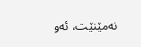نه‌مێنێت، ئه‌و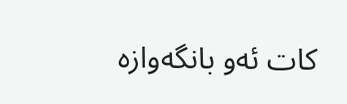كات ئه‌و بانگه‌وازه‌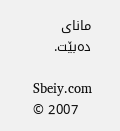مانای‌ ده‌بێت.

Sbeiy.com © 2007